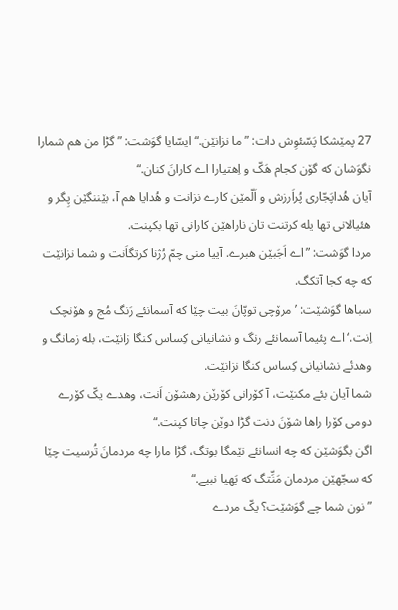27 پمێشکا پَسّئوِش دات: ”ما نزانێن.“ ایسّایا گوَشت: ”گڑا من هم شمارا نگوَشان که گۆن کجام هَکّ و اِهتیارا اے کارانَ کنان.“
آیان هُداپَجّاری پُراَرزش و اَلّمێن کارے نزانت و هُدایا هم آ، بێننگێن پِگر و هئیالانی تها یله کرتنت تان ناراهێن کارانی تها بکپنت.
مردا گوَشت: ”اے اَجَبێن هبرے. آییا منی چمّ رُژنا کرتگاَنت و شما نزانێت که چه کجا آتکگ.
سباها گوَشێت: ’مرۆچی توپّانَ بیت چێا که آسمانئے رَنگ مُج و هۆنچک اِنت.‘ اے پئیما آسمانئے رنگ و نشانیانی کِساس کنگا زانێت، بله زمانگ و وهدئے نشانیانی کِساس کنگا نزانێت.
شما آیان بئے مکنێت، آ کۆرانی کۆرێن رهشۆن اَنت، وهدے یکّ کۆرے دومی کۆرا راها شۆنَ دنت گڑا دوێن چاتا کپنت.“
اگن بگوَشێن که چه انسانئے نێمگا بوتگ، گڑا مارا چه مردمانَ تُرسیت چێا که سجّهێن مردمان مَنِّتگ که یَهیا نبیے.“
”نون شما چے گوَشێت؟ یکّ مردے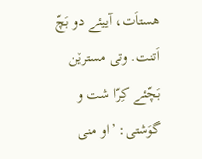هستاَت، آییئے دو بَچّ اَتنت. وتی مسترێن بَچّئے کِرّا شت و گوَشتی: ’او منی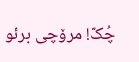چُکّ! مرۆچی برئو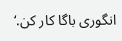انگوری باگا کار کن.‘